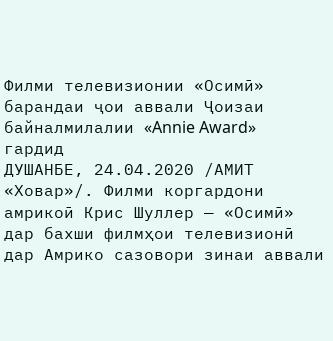Филми телевизионии «Осимӣ» барандаи ҷои аввали Ҷоизаи байналмилалии «Annie Award» гардид
ДУШАНБЕ, 24.04.2020 /АМИТ «Ховар»/. Филми коргардони амрикоӣ Крис Шуллер — «Осимӣ» дар бахши филмҳои телевизионӣ дар Амрико сазовори зинаи аввали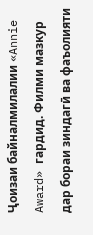Ҷоизаи байналмилалии «Annie Award» гардид. Филми мазкур дар бораи зиндагӣ ва фаъолияти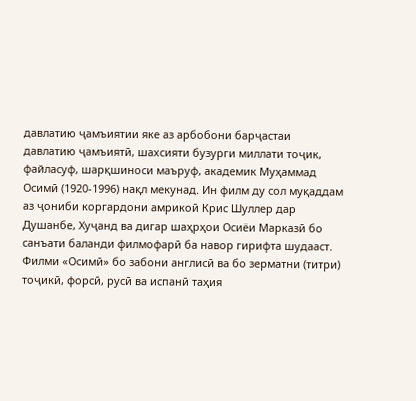давлатию ҷамъиятии яке аз арбобони барҷастаи давлатию ҷамъиятӣ, шахсияти бузурги миллати тоҷик, файласуф, шарқшиноси маъруф, академик Муҳаммад Осимӣ (1920-1996) нақл мекунад. Ин филм ду сол муқаддам аз ҷониби коргардони амрикоӣ Крис Шуллер дар Душанбе, Хуҷанд ва дигар шаҳрҳои Осиёи Марказӣ бо санъати баланди филмофарӣ ба навор гирифта шудааст. Филми «Осимӣ» бо забони англисӣ ва бо зерматни (титри) тоҷикӣ, форсӣ, русӣ ва испанӣ таҳия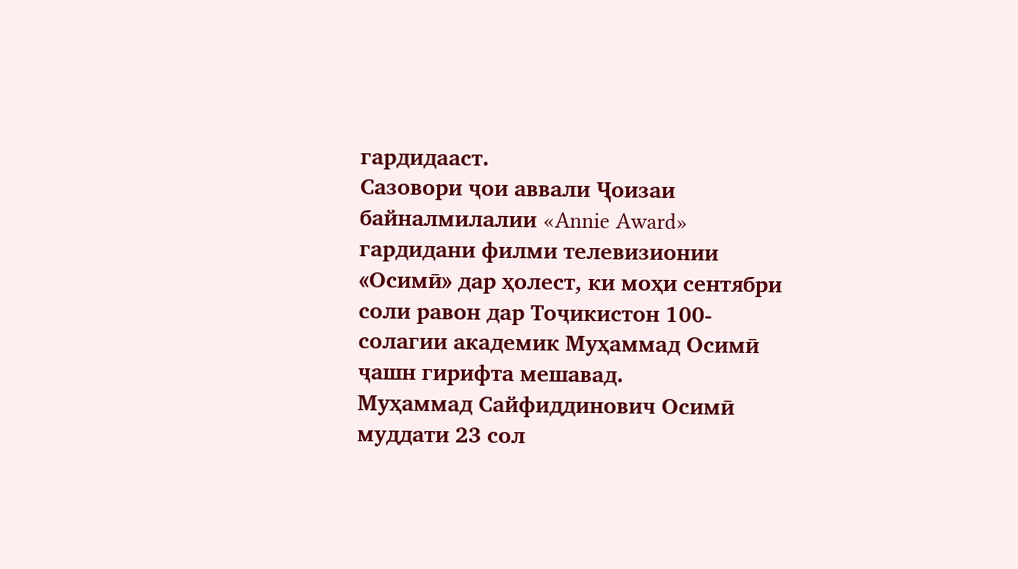гардидааст.
Сазовори ҷои аввали Ҷоизаи байналмилалии «Annie Award» гардидани филми телевизионии «Осимӣ» дар ҳолест, ки моҳи сентябри соли равон дар Тоҷикистон 100-солагии академик Муҳаммад Осимӣ ҷашн гирифта мешавад.
Муҳаммад Сайфиддинович Осимӣ муддати 23 сол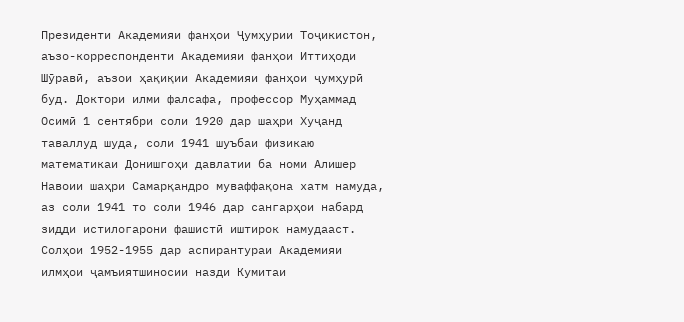Президенти Академияи фанҳои Ҷумҳурии Тоҷикистон, аъзо-корреспонденти Академияи фанҳои Иттиҳоди Шӯравӣ, аъзои ҳақиқии Академияи фанҳои ҷумҳурӣ буд. Доктори илми фалсафа, профессор Муҳаммад Осимӣ 1 сентябри соли 1920 дар шаҳри Хуҷанд таваллуд шуда, соли 1941 шуъбаи физикаю математикаи Донишгоҳи давлатии ба номи Алишер Навоии шаҳри Самарқандро муваффақона хатм намуда, аз соли 1941 то соли 1946 дар сангарҳои набард зидди истилогарони фашистӣ иштирок намудааст. Солҳои 1952-1955 дар аспирантураи Академияи илмҳои ҷамъиятшиносии назди Кумитаи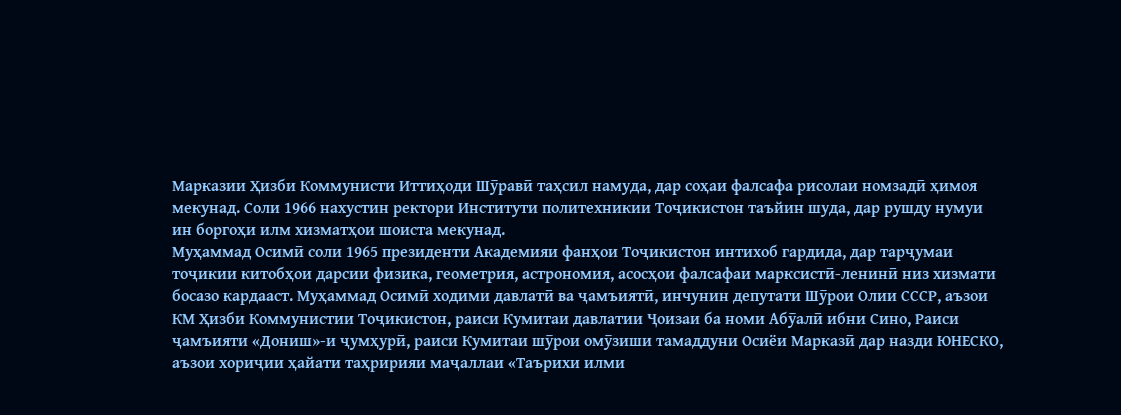Марказии Ҳизби Коммунисти Иттиҳоди Шӯравӣ таҳсил намуда, дар соҳаи фалсафа рисолаи номзадӣ ҳимоя мекунад. Соли 1966 нахустин ректори Институти политехникии Тоҷикистон таъйин шуда, дар рушду нумуи ин боргоҳи илм хизматҳои шоиста мекунад.
Муҳаммад Осимӣ соли 1965 президенти Академияи фанҳои Тоҷикистон интихоб гардида, дар тарҷумаи тоҷикии китобҳои дарсии физика, геометрия, астрономия, асосҳои фалсафаи марксистӣ-ленинӣ низ хизмати босазо кардааст. Муҳаммад Осимӣ ходими давлатӣ ва ҷамъиятӣ, инчунин депутати Шӯрои Олии СССР, аъзои КМ Ҳизби Коммунистии Тоҷикистон, раиси Кумитаи давлатии Ҷоизаи ба номи Абӯалӣ ибни Сино, Раиси ҷамъияти «Дониш»-и ҷумҳурӣ, раиси Кумитаи шӯрои омӯзиши тамаддуни Осиёи Марказӣ дар назди ЮНЕСКО, аъзои хориҷии ҳайати таҳририяи маҷаллаи «Таърихи илми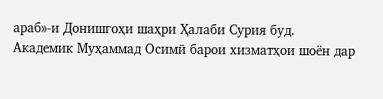араб»-и Донишгоҳи шаҳри Ҳалаби Сурия буд.
Академик Муҳаммад Осимӣ барои хизматҳои шоён дар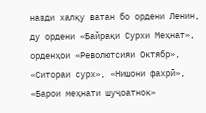назди халқу ватан бо ордени Ленин, ду ордени «Байрақи Сурхи Меҳнат», орденҳои «Револютсияи Октябр», «Ситораи сурх», «Нишони фахрӣ», «Барои меҳнати шуҷоатнок»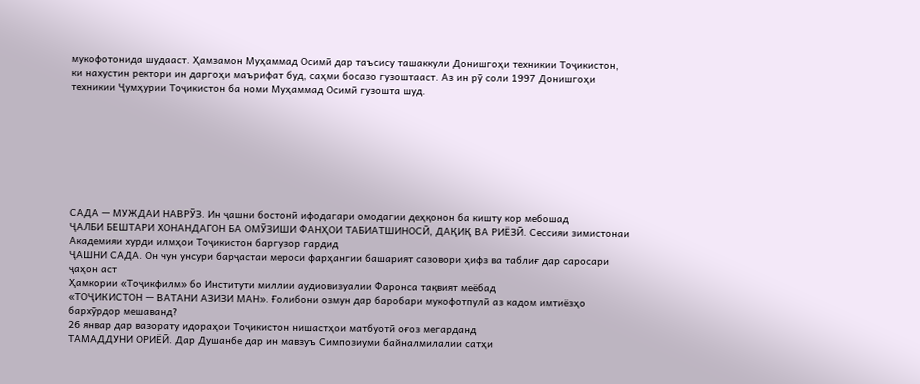мукофотонида шудааст. Ҳамзамон Муҳаммад Осимӣ дар таъсису ташаккули Донишгоҳи техникии Тоҷикистон, ки нахустин ректори ин даргоҳи маърифат буд, саҳми босазо гузоштааст. Аз ин рӯ соли 1997 Донишгоҳи техникии Ҷумҳурии Тоҷикистон ба номи Муҳаммад Осимӣ гузошта шуд.








САДА — МУЖДАИ НАВРӮЗ. Ин ҷашни бостонӣ ифодагари омодагии деҳқонон ба кишту кор мебошад
ҶАЛБИ БЕШТАРИ ХОНАНДАГОН БА ОМӮЗИШИ ФАНҲОИ ТАБИАТШИНОСӢ, ДАҚИҚ ВА РИЁЗӢ. Сессияи зимистонаи Академияи хурди илмҳои Тоҷикистон баргузор гардид
ҶАШНИ САДА. Он чун унсури барҷастаи мероси фарҳангии башарият сазовори ҳифз ва таблиғ дар саросари ҷаҳон аст
Ҳамкории «Тоҷикфилм» бо Институти миллии аудиовизуалии Фаронса тақвият меёбад
«ТОҶИКИСТОН — ВАТАНИ АЗИЗИ МАН». Ғолибони озмун дар баробари мукофотпулӣ аз кадом имтиёзҳо бархӯрдор мешаванд?
26 январ дар вазорату идораҳои Тоҷикистон нишастҳои матбуотӣ оғоз мегарданд
ТАМАДДУНИ ОРИЁӢ. Дар Душанбе дар ин мавзуъ Симпозиуми байналмилалии сатҳи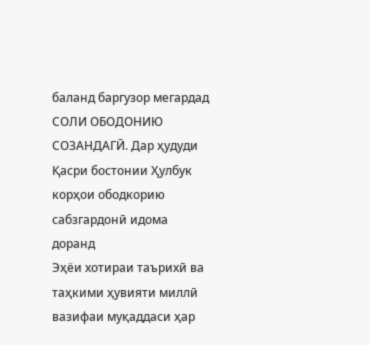баланд баргузор мегардад
СОЛИ ОБОДОНИЮ СОЗАНДАГӢ. Дар ҳудуди Қасри бостонии Ҳулбук корҳои ободкорию сабзгардонӣ идома доранд
Эҳёи хотираи таърихӣ ва таҳкими ҳувияти миллӣ вазифаи муқаддаси ҳар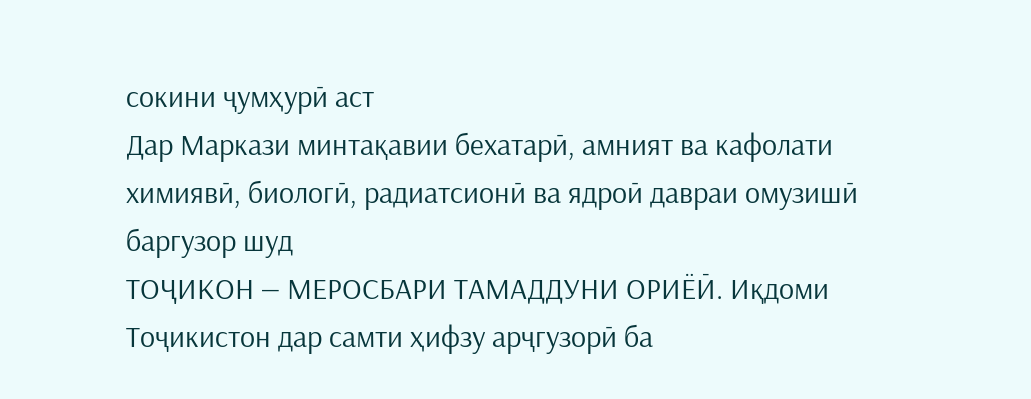сокини ҷумҳурӣ аст
Дар Маркази минтақавии бехатарӣ, амният ва кафолати химиявӣ, биологӣ, радиатсионӣ ва ядроӣ давраи омузишӣ баргузор шуд
ТОҶИКОН — МЕРОСБАРИ ТАМАДДУНИ ОРИЁӢ. Иқдоми Тоҷикистон дар самти ҳифзу арҷгузорӣ ба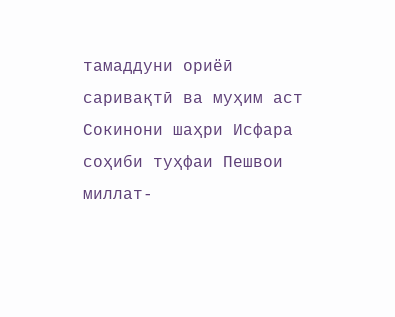тамаддуни ориёӣ саривақтӣ ва муҳим аст
Сокинони шаҳри Исфара соҳиби туҳфаи Пешвои миллат-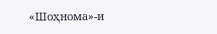«Шоҳнома»-и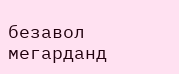безавол мегарданд